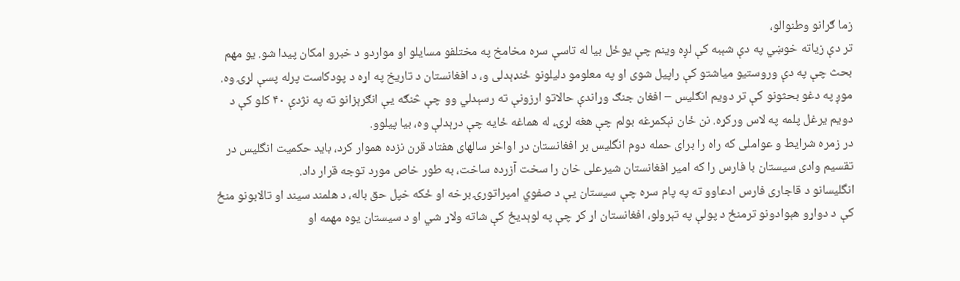زما ګرانو وطنوالو،
تر دې زیاته خوښي په دې شېبه کې لږه وینم چې یوځل بیا له تاسې سره مخامخ په مختلفو مسایلو او مواردو د خبرو امکان پیدا شو. یو مهم بحث چې په دې وروستیو میاشتو کې راپیل شوی او په معلومو دلیلونو ځنډېدلی و، د افغانستان د تاریخ په اړه د پودکاست پرله پسې لړۍ وه. موږ په دغو بحثونو کې تر دویم انګلیس – افغان جنګ وړاندې حالاتو ارزونې ته رسېدلي وو چې څنګه یې انګرېزانو ته په نژدې ۴۰ کلو کې د دویم یرغل پلمه په لاس ورکړه. نن ځان نېکمرغه بولم چې هغه لړۍ، له هماغه ځایه چې درېدلې وه، بیا پیلوو.
در زمره شرایط و عواملی که راه را برای حمله دوم انگلیس بر افغانستان در اواخر سالهای هفتاد قرن نزده هموار کرد، باید حکمیت انگلیس در تقسیم وادی سیستان با فارس را که امیر افغانستان شیرعلی خان را سخت آزرده ساخت، به طور خاص مورد توجه قرار داد.
انگلیسانو د قاجاری فارس ادعاوو ته په پام سره چې سیستان یې د صفوي امپراتورۍ برخه او ځکه خپل حق باله، د هلمند سیند او تالابونو منځ کې د دواړو هېوادونو ترمنځ د پولې په تېرولو، افغانستان اړ کړ چې په لوېدیځ کې شاته ولاړ شي او د سیستان یوه مهمه او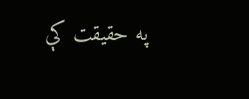په حقیقت کې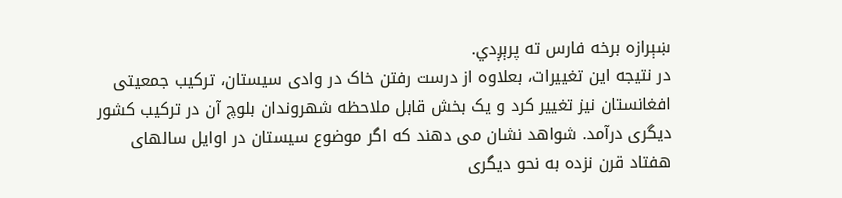ښېرازه برخه فارس ته پرېږدي.
در نتیجه این تغییرات، بعلاوه از درست رفتن خاک در وادی سیستان، ترکیب جمعیتی افغانستان نیز تغییر کرد و یک بخش قابل ملاحظه شهروندان بلوچ آن در ترکیب کشور دیگری درآمد. شواهد نشان می دهند که اگر موضوع سیستان در اوایل سالهای هفتاد قرن نزده به نحو دیگری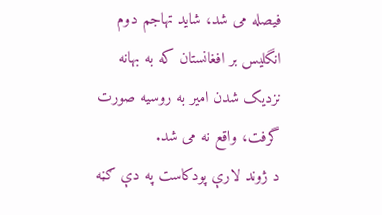فیصله می شد، شاید تهاجم دوم انگلیس بر افغانستان که به بهانه نزدیک شدن امیر به روسیه صورت گرفت، واقع نه می شد.
د ژوند لارې پودکاست په دې ګڼه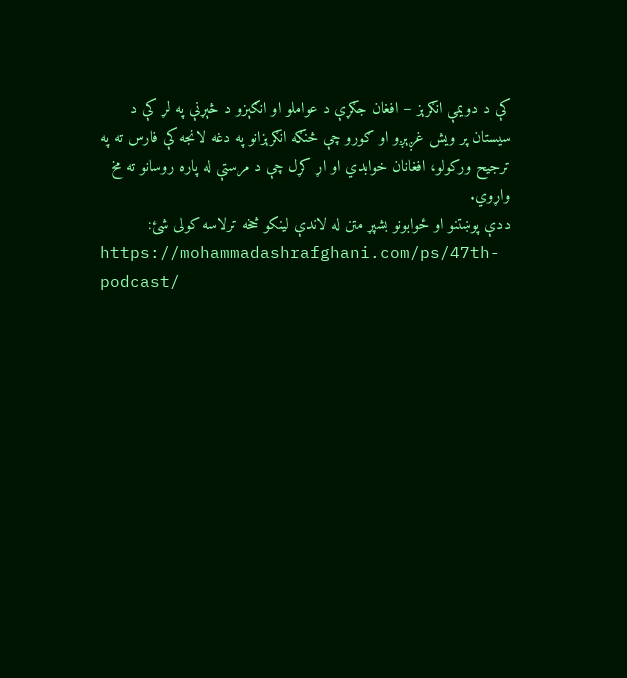کې د دویمې انګرېز – افغان جګړې د عواملو او انګېزو د څېړنې په لړ کې د سیستان پر ویش غږېږو او ګورو چې څنګه انګرېزانو په دغه لانجه کې فارس ته په ترجیح ورکولو، افغانان خوابدي او اړ کړل چې د مرستې له پاره روسانو ته مخ واړوي.
ددې پوښتنو او ځوابونو بشپړ متن له لاندې لینکو څخه ترلاسه کولی شئ:
https://mohammadashrafghani.com/ps/47th-podcast/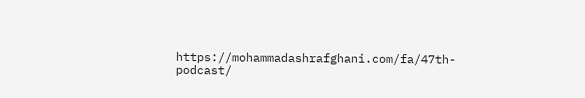https://mohammadashrafghani.com/fa/47th-podcast/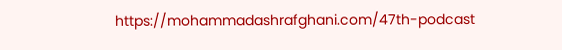https://mohammadashrafghani.com/47th-podcast